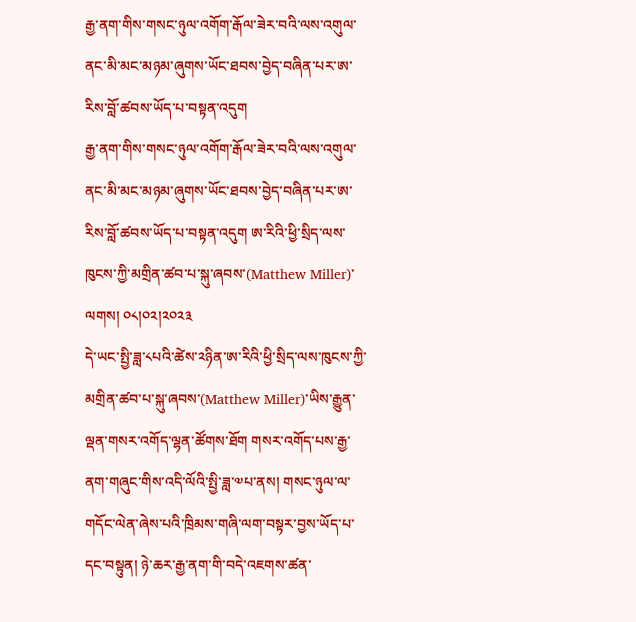རྒྱ་ནག་གིས་གསང་ཉུལ་འགོག་རྒོལ་ཟེར་བའི་ལས་འགུལ་ནང་མི་མང་མཉམ་ཞུགས་ཡོང་ཐབས་བྱེད་བཞིན་པར་ཨ་རིས་བློ་ཚབས་ཡོད་པ་བསྟན་འདུག
རྒྱ་ནག་གིས་གསང་ཉུལ་འགོག་རྒོལ་ཟེར་བའི་ལས་འགུལ་ནང་མི་མང་མཉམ་ཞུགས་ཡོང་ཐབས་བྱེད་བཞིན་པར་ཨ་རིས་བློ་ཚབས་ཡོད་པ་བསྟན་འདུག ཨ་རིའི་ཕྱི་སྲིད་ལས་ཁུངས་ཀྱི་མགྲིན་ཚབ་པ་སྐུ་ཞབས་(Matthew Miller)་ལགས། ༠༨།༠༢།༢༠༢༣
དེ་ཡང་སྤྱི་ཟླ་༨པའི་ཚེས་༢ཉིན་ཨ་རིའི་ཕྱི་སྲིད་ལས་ཁུངས་ཀྱི་མགྲིན་ཚབ་པ་སྐུ་ཞབས་(Matthew Miller)་ཡིས་རྒྱུན་ལྡན་གསར་འགོད་ལྷན་ཚོགས་ཐོག གསར་འགོད་པས་རྒྱ་ནག་གཞུང་གིས་འདི་ལོའི་སྤྱི་ཟླ་༧པ་ནས། གསང་ཉུལ་ལ་གདོང་ལེན་ཞེས་པའི་ཁྲིམས་གཞི་ལག་བསྟར་བྱས་ཡོད་པ་དང་བསྟུན། ཉེ་ཆར་རྒྱ་ནག་གི་བདེ་འཇགས་ཚན་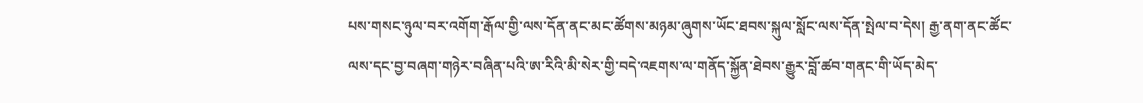པས་གསང་ཉུལ་བར་འགོག་རྒོལ་གྱི་ལས་དོན་ནང་མང་ཚོགས་མཉམ་ཞུགས་ཡོང་ཐབས་སྐུལ་སློང་ལས་དོན་སྤེལ་བ་དེས། རྒྱ་ནག་ནང་ཚོང་ལས་དང་བྱ་བཞག་གཉེར་བཞིན་པའི་ཨ་རིའི་མི་སེར་གྱི་བདེ་འཇགས་ལ་གནོད་སྐྱོན་ཐེབས་རྒྱུར་བློ་ཚབ་གནང་གི་ཡོད་མེད་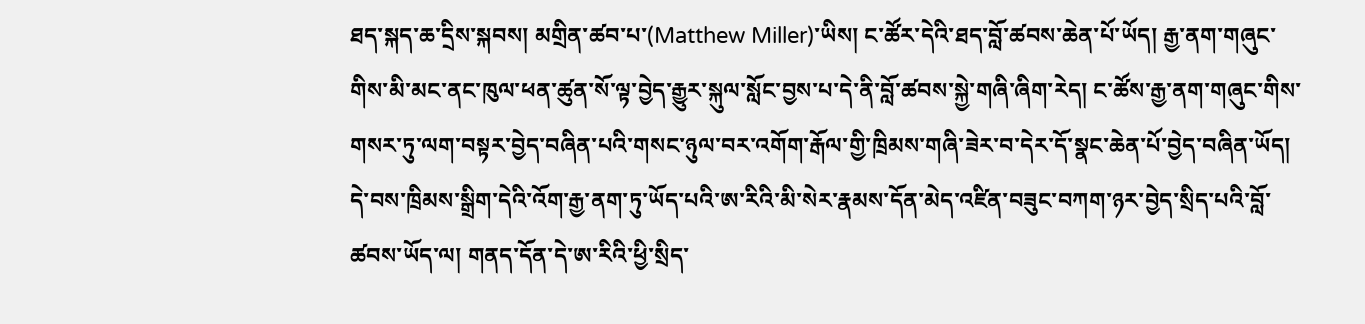ཐད་སྐད་ཆ་དྲིས་སྐབས། མགྲིན་ཚབ་པ་(Matthew Miller)་ཡིས། ང་ཚོར་དེའི་ཐད་བློ་ཚབས་ཆེན་པོ་ཡོད། རྒྱ་ནག་གཞུང་གིས་མི་མང་ནང་ཁུལ་ཕན་ཚུན་སོ་ལྟ་བྱེད་རྒྱུར་སྐུལ་སློང་བྱས་པ་དེ་ནི་བློ་ཚབས་སྐྱེ་གཞི་ཞིག་རེད། ང་ཚོས་རྒྱ་ནག་གཞུང་གིས་གསར་ཏུ་ལག་བསྟར་བྱེད་བཞིན་པའི་གསང་ཉུལ་བར་འགོག་རྒོལ་གྱི་ཁྲིམས་གཞི་ཟེར་བ་དེར་དོ་སྣང་ཆེན་པོ་བྱེད་བཞིན་ཡོད། དེ་བས་ཁྲིམས་སྒྲིག་དེའི་འོག་རྒྱ་ནག་ཏུ་ཡོད་པའི་ཨ་རིའི་མི་སེར་རྣམས་དོན་མེད་འཛིན་བཟུང་བཀག་ཉར་བྱེད་སྲིད་པའི་བློ་ཚབས་ཡོད་ལ། གནད་དོན་དེ་ཨ་རིའི་ཕྱི་སྲིད་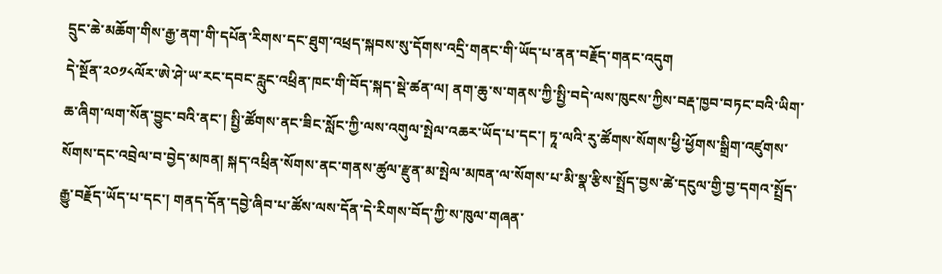དྲུང་ཆེ་མཆོག་གིས་རྒྱ་ནག་གི་དཔོན་རིགས་དང་ཐུག་འཕྲད་སྐབས་སུ་དོགས་འདྲི་གནང་གི་ཡོད་པ་ནན་བརྗོད་གནང་འདུག
དེ་སྔོན་༢༠༡༨ལོར་ཨེ་ཤེ་ཡ་རང་དབང་རླུང་འཕྲིན་ཁང་གི་བོད་སྐད་སྡེ་ཚན་ལ། ནག་ཆུ་ས་གནས་ཀྱི་སྤྱི་བདེ་ལས་ཁུངས་ཀྱིས་བརྡ་ཁྱབ་བཏང་བའི་ཡིག་ཆ་ཞིག་ལག་སོན་བྱུང་བའི་ནང་། སྤྱི་ཚོགས་ནང་ཟིང་སློང་ཀྱི་ལས་འགུལ་སྤེལ་འཆར་ཡོད་པ་དང་། ཏཱ་ལའི་རུ་ཚོགས་སོགས་ཕྱི་ཕྱོགས་སྒྲིག་འཛུགས་སོགས་དང་འབྲེལ་བ་བྱེད་མཁན། སྐད་འཕྲིན་སོགས་ནང་གནས་ཚུལ་རྫུན་མ་སྤེལ་མཁན་ལ་སོགས་པ་མི་སྣ་རྩིས་སྤྲོད་བྱས་ཚེ་དངུལ་གྱི་བྱ་དགའ་སྤྲོད་རྒྱུ་བརྗོད་ཡོད་པ་དང་། གནད་དོན་དབྱེ་ཞིབ་པ་ཚོས་ལས་དོན་དེ་རིགས་བོད་ཀྱི་ས་ཁུལ་གཞན་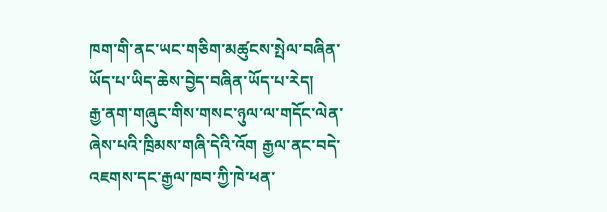ཁག་གི་ནང་ཡང་གཅིག་མཚུངས་སྤེལ་བཞིན་ཡོད་པ་ཡིད་ཆེས་བྱེད་བཞིན་ཡོད་པ་རེད།
རྒྱ་ནག་གཞུང་གིས་གསང་ཉུལ་ལ་གདོང་ལེན་ཞེས་པའི་ཁྲིམས་གཞི་དེའི་འོག རྒྱལ་ནང་བདེ་འཇགས་དང་རྒྱལ་ཁབ་ཀྱི་ཁེ་ཕན་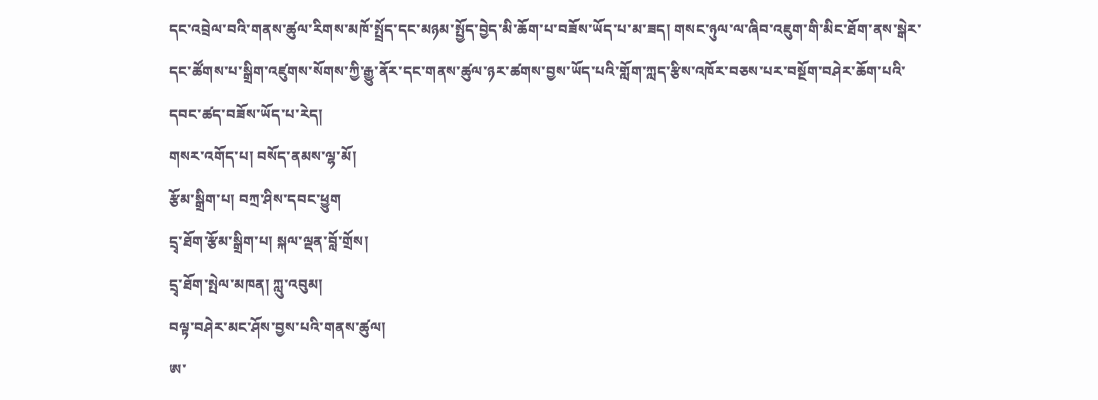དང་འབྲེལ་བའི་གནས་ཚུལ་རིགས་མཁོ་སྤྲོད་དང་མཉམ་སྤྱོད་བྱེད་མི་ཆོག་པ་བཟོས་ཡོད་པ་མ་ཟད། གསང་ཉུལ་ལ་ཞིབ་འཇུག་གི་མིང་ཐོག་ནས་སྒེར་དང་ཚོགས་པ་སྒྲིག་འཛུགས་སོགས་ཀྱི་རྒྱུ་ནོར་དང་གནས་ཚུལ་ཉར་ཚགས་བྱས་ཡོད་པའི་གློག་ཀླད་རྩིས་འཁོར་བཅས་པར་བསྔོག་བཤེར་ཆོག་པའི་དབང་ཚད་བཟོས་ཡོད་པ་རེད།
གསར་འགོད་པ། བསོད་ནམས་ལྷ་མོ།
རྩོམ་སྒྲིག་པ། བཀྲ་ཤིས་དབང་ཕྱུག
དྲྭ་ཐོག་རྩོམ་སྒྲིག་པ། སྐལ་ལྡན་བློ་གྲོས།
དྲྭ་ཐོག་སྤེལ་མཁན། ཀླུ་འབུམ།
བལྟ་བཤེར་མང་ཤོས་བྱས་པའི་གནས་ཚུལ།
ཨ་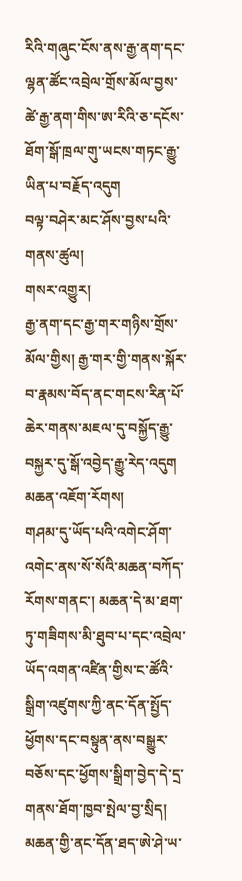རིའི་གཞུང་ངོས་ནས་རྒྱ་ནག་དང་ལྷན་ཚོང་འབྲེལ་གྲོས་མོལ་བྱས་ཚེ་རྒྱ་ནག་གིས་ཨ་རིའི་ཅ་དངོས་ཐོག་སྒོ་ཁྲལ་གུ་ཡངས་གཏང་རྒྱུ་ཡིན་པ་བརྗོད་འདུག
བལྟ་བཤེར་མང་ཤོས་བྱས་པའི་གནས་ཚུལ།
གསར་འགྱུར།
རྒྱ་ནག་དང་རྒྱ་གར་གཉིས་གྲོས་མོལ་གྱིས། རྒྱ་གར་གྱི་གནས་སྐོར་བ་རྣམས་བོད་ནང་གངས་རིན་པོ་ཆེར་གནས་མཇལ་དུ་བསྐྱོད་རྒྱུ་བསྐྱར་དུ་སྒོ་འབྱེད་རྒྱུ་རེད་འདུག
མཆན་འཇོག་རོགས།
གཤམ་དུ་ཡོད་པའི་འགེང་ཤོག་འགེང་ནས་སོ་སོའི་མཆན་བཀོད་རོགས་གནང་། མཆན་དེ་མ་ཐག་ཏུ་གཟིགས་མི་ཐུབ་པ་དང་འབྲེལ་ཡོད་འགན་འཛིན་གྱིས་ང་ཚོའི་སྒྲིག་འཛུགས་ཀྱི་ནང་དོན་སྤྱོད་ཕྱོགས་དང་བསྟུན་ནས་བསྒྱུར་བཅོས་དང་ཕྱོགས་སྒྲིག་བྱེད་དེ་དྲ་གནས་ཐོག་ཁྱབ་སྤེལ་བྱ་སྲིད། མཆན་གྱི་ནང་དོན་ཐད་ཨེ་ཤེ་ཡ་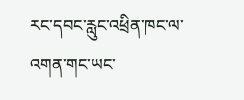རང་དབང་རླུང་འཕྲིན་ཁང་ལ་འགན་གང་ཡང་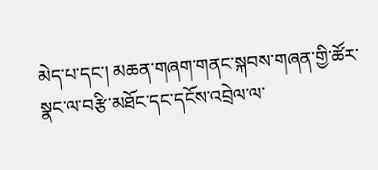མེད་པ་དང་། མཆན་གཞག་གནང་སྐབས་གཞན་གྱི་ཚོར་སྣང་ལ་བརྩི་མཐོང་དང་དངོས་འབྲེལ་ལ་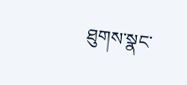ཐུགས་སྣང་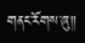གནང་རོགས་ཞུ༎